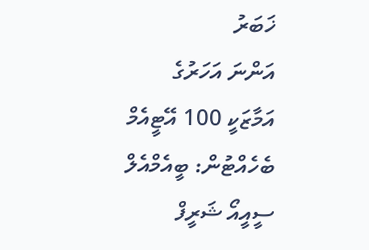ޚަބަރު
އަންނަ އަހަރުގެ އަމާޒަކީ 100 އޭޓީއެމް ބެހެއްޓުން: ބީއެމްއެލް ސީއީއޯ ޝަރީފް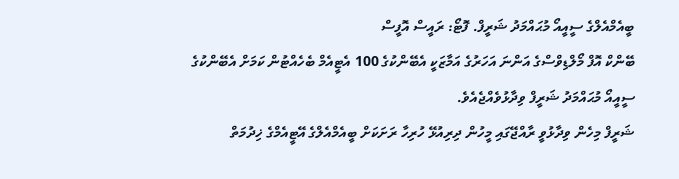ބީއެމްއެލްގެ ސީއީއޯ މުޙައްމަދު ޝަރީފް. ފޮޓޯ: ރައީސް އޮފީސް
ބޭންކް އޮފް މޯލްޑިވްސްގެ އަންނަ އަހަރުގެ އަމާޒަކީ އެބޭންކުގެ 100 އެޓީއެމް ބެހެއްޓުން ކަމަށް އެބޭންކުގެ ސީއީއޯ މުޙައްމަދު ޝަރީފް ވިދާޅުވެއްޖެއެވެ.
ޝަރީފް މިހެން ވިދާޅުވީ ރާއްޖޭގައި މީހުން ދިރިއުޅޭ ހުރިހާ ރަށަކަށް ބީއެމްއެލްގެ އޭޓީއެމްގެ ޚިދުމަތް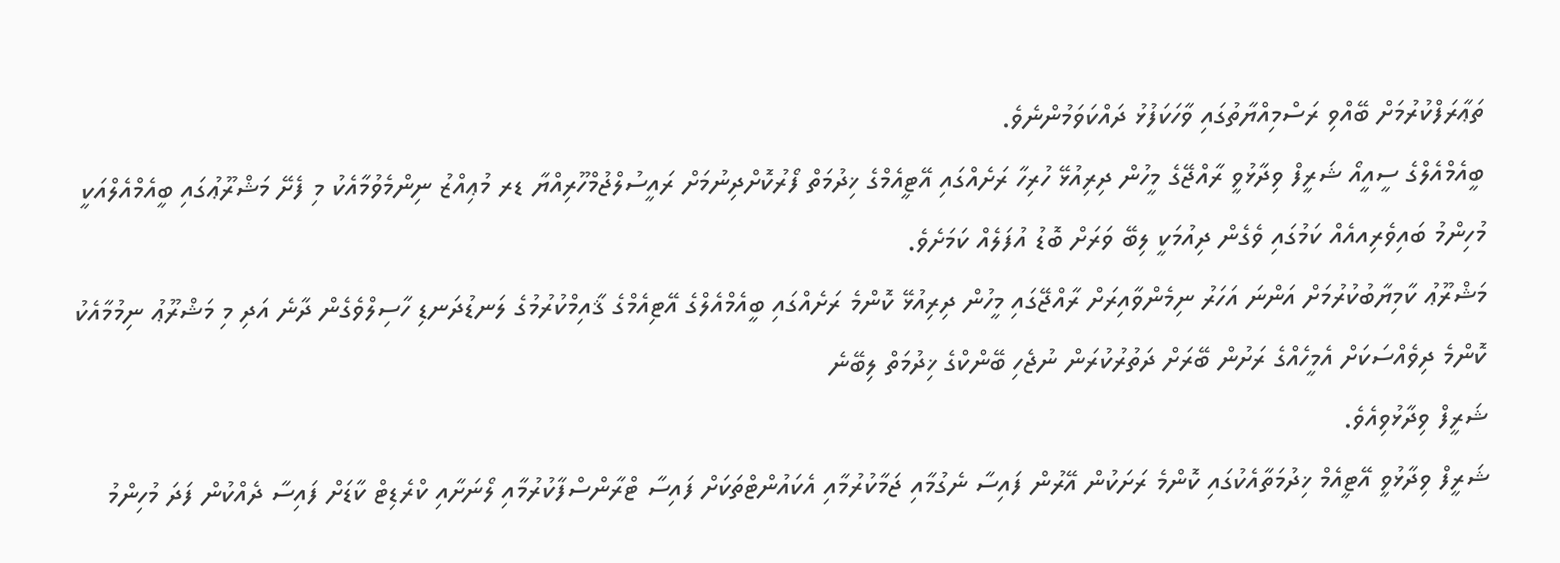ތަޢާރަފްކުރުމަށް ބޭއްވި ރަސްމިއްޔާތުގައި ވާހަކަފުޅު ދައްކަވަމުންނެވެ.
ބީއެމްއެލްގެ ސީއީއޯ ޝަރީފް ވިދާޅުވީ ރާއްޖޭގެ މީހުން ދިރިއުޅޭ ހުރިހާ ރަށެއްގައި އޭޓީއެމްގެ ޚިދުމަތް ފޯރުކޮށްދިނުމަށް ރައީސުލްޖުމްހޫރިއްޔާ ޑރ މުޢިއްޒު ނިންމެވުމާއެކު މި ފެށޭ މަޝްރޫޢުގައި ބީއެމްއެލްއަކީ މުހިންމު ބައިވެރިއއެއް ކަމުގައި ވެގެން ދިއުމަކީ ލިބޭ ވަރަށް ބޮޑު އުފަލެއް ކަމަށެވެ.
މަޝްރޫޢު ކާމިޔާބުކުރުމަށް އަންނަ އަހަރު ނިމެންވާއިރަށް ރާއްޖޭގައި މީހުން ދިރިއުޅޭ ކޮންމެ ރަށެއްގައި ބީއެމްއެލްގެ އޭޓިއެމްގެ ޤާއިމްކުރުމުގެ ލަނޑުދަނޑި ހާސިލްވެގެން ދާނެ އަދި މި މަޝްރޫޢު ނިމުމާއެކު ކޮންމެ ދިވެއްސަކަށް އެމީހެއްގެ ރަށުން ބޭރަށް ދަތުރުކުރަން ނުޖެހި ބޭންކްގެ ޚިދުމަތް ލިބޭނެ
ޝަރީފް ވިދާޅުވިއެވެ.
ޝަރީފް ވިދާޅުވީ އޭޓީއެމް ޚިދުމަތާއެކުގައި ކޮންމެ ރަށަކުން އޭރުން ފައިސާ ނެގުމާއި ޖަމާކުރުމާއި އެކައުންޓްތަކަށް ފައިސާ ޓްރާންސްފާކުރުމާއި ލޯނަށާއި ކްރެޑިޓް ކާޑަށް ފައިސާ ދެއްކުން ފަދަ މުހިންމު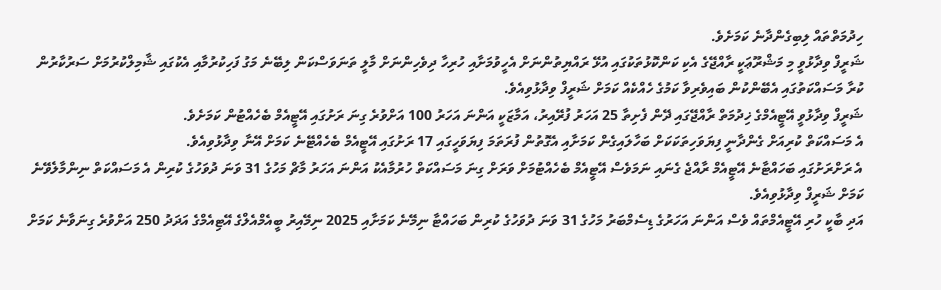ހިދުމަތްތައް ލިބިގެންދާނެ ކަމަށެވެ.
ޝަރީފް ވިދާޅުވީ މި މަޝްރޫޢަކީ ރާއްޖޭގެ އެކި ކަންކޮޅުތަކުގައި އުޅޭ ރައްޔިތުންނަށް އެހީވުމަށާއި ހުރިހާ ދިވެހިންނަށް މާލީ ތަނަވަސްކަން ލިބޭނެ މަގު ފަހިކުރުމާއި އެކުގައި ޝާމިލްކުރުމަށް ސަރުކާރުން ކުރާ މަސައްކަތުގައި އެބޭންކުން ބައިވެރިވާ ކަމުގެ ހެއްކެއް ކަމަށް ޝަރީފް ވިދާޅުވިއެވެ.
ޝަރީފް ވިދާޅުވީ އޭޓީއެމްގެ ޚިދުމަތް ރާއްޖޭގައި ދޭން ފެށިތާ 25 އަހަރު ފުރޭއިރު، އަމާޒަކީ އަންނަ އަހަރު 100 އަށްވުރެ ގިނަ ރަށުގައި އޭޓީއެމް ބެހެއްޓުން ކަމަށެވެ.
އެ މަސައްކަތް ކުރިއަށް ގެންދާނީ ފިޔަވަހިތަކަކަށް ބަހާލައިގެން ކަމަށާއި އެގޮތުން ފުރަތަމަ ފިޔަވަހީގައި 17 ރަށުގައި އޭޓީއެމް ބެހެއްޓޭނެ ކަމަށް އޭނާ ވިދާޅުވިއެވެ.
އެ ރަށްރަށުގައި ބަހައްޓާނެ އޭޓީއެމް ރާއްޖެ ގެނައި ނަމަވެސް އޭޓީއެމް ބެހެއްޓުމަށް ވަރަށް ގިނަ މަސައްކަތް ހުރުމާއެކު އަންނަ އަހަރު މާޗް މަހުގެ 31 ވަނަ ދުވަހުގެ ކުރިން އެ މަސައްކަތް ނިންމާލެވޭނެ ކަމަށް ޝަރީފް ވިދާޅުވިއެވެ.
އަދި ބާކީ ހުރި އޭޓީއެމްތައް ވެސް އަންނަ އަހަރުގެ ޑިސެމްބަރު މަހުގެ 31 ވަނަ ދުވަހުގެ ކުރިން ބަހައްޓާ ނިމޭނެ ކަމަށާއި 2025 ނިމޭއިރު ބީއެމްއެލްގެ އޭޓިއެމްގެ އަދަދު 250 އަށްވުރެ ގިނަވާނެ ކަމަށް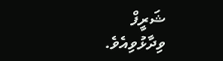ޝަރީފް ވިދާޅުވިއެވެ.